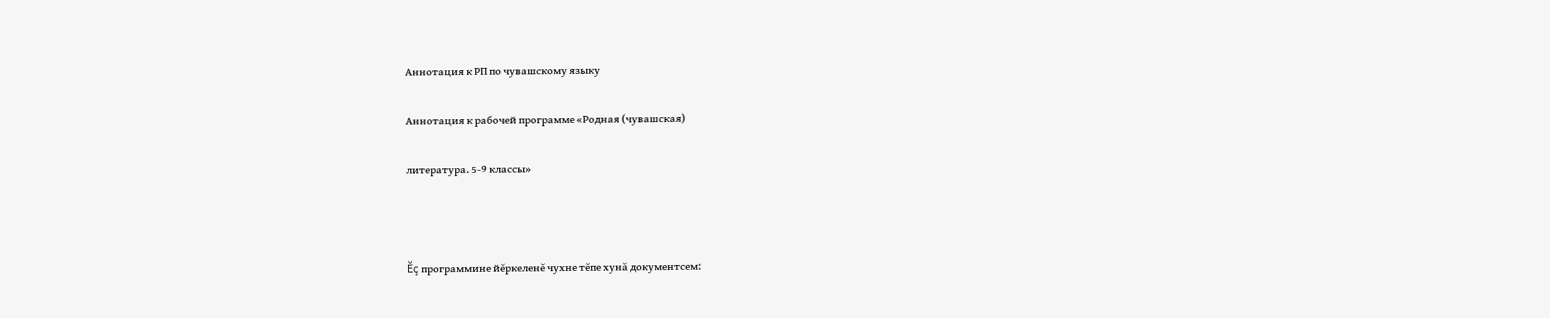Аннотация к РП по чувашскому языку

Аннотация к рабочей программе «Родная (чувашская)

литература. 5-9 классы»



Ĕç программине йĕркеленĕ чухне тĕпе хунă документсем: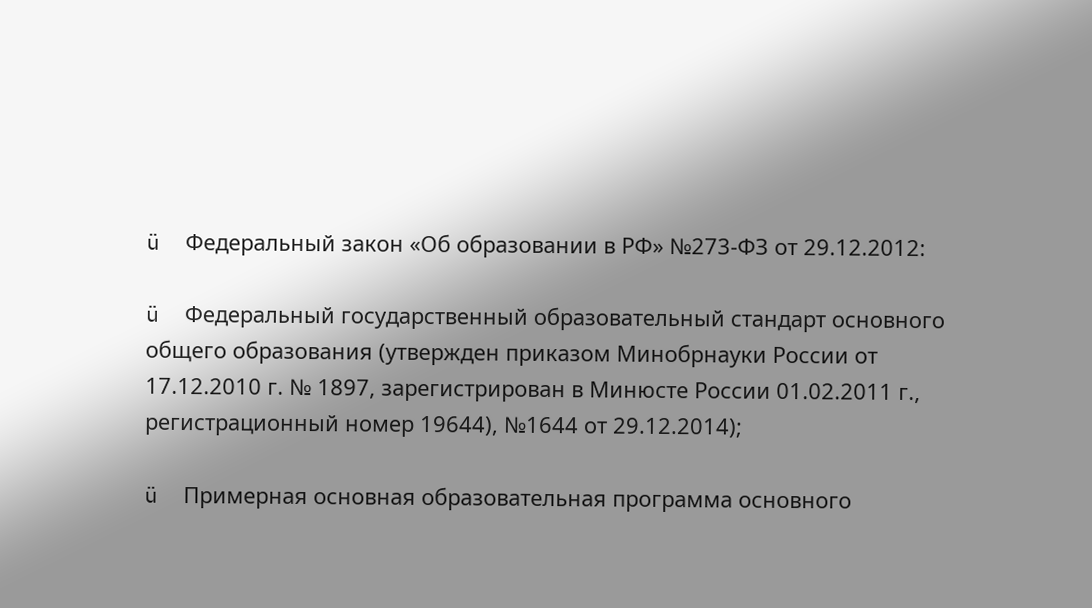ü  Федеральный закон «Об образовании в РФ» №273-ФЗ от 29.12.2012:

ü  Федеральный государственный образовательный стандарт основного общего образования (утвержден приказом Минобрнауки России от 17.12.2010 г. № 1897, зарегистрирован в Минюсте России 01.02.2011 г., регистрационный номер 19644), №1644 от 29.12.2014);

ü  Примерная основная образовательная программа основного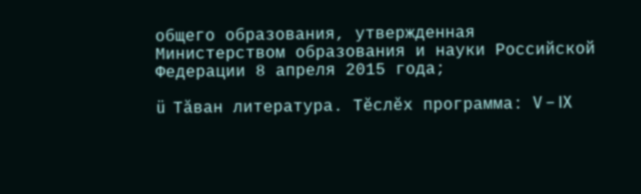общего образования, утвержденная Министерством образования и науки Российской Федерации 8 апреля 2015 года;

ü  Тăван литература. Тĕслĕх программа: V – IX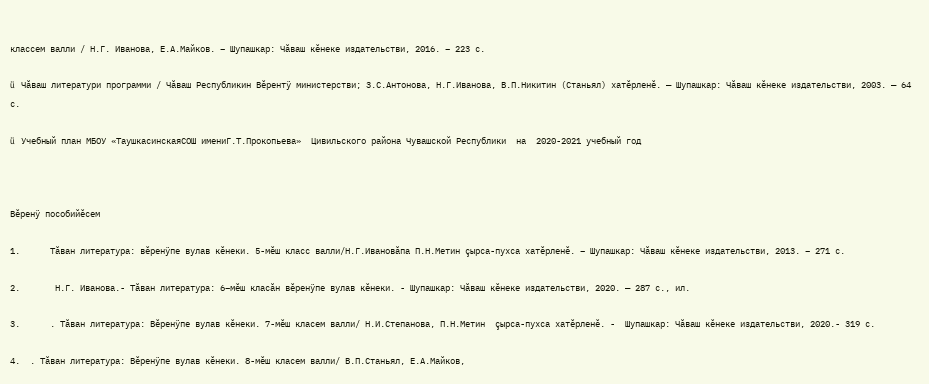классем валли / Н.Г. Иванова, Е.А.Майков. – Шупашкар: Чăваш кĕнеке издательстви, 2016. – 223 с.

ü  Чăваш литератури программи / Чăваш Республикин Вĕрентÿ министерстви; З.С.Антонова, Н.Г.Иванова, В.П.Никитин (Станьял) хатĕрленĕ. — Шупашкар: Чăваш кĕнеке издательстви, 2003. — 64 с.

ü  Учебный план МБОУ «ТаушкасинскаяСОШ имениГ.Т.Прокопьева»  Цивильского района Чувашской Республики  на  2020-2021 учебный год



Вĕренÿ пособийĕсем

1.      Тăван литература: вĕренÿпе вулав кĕнеки. 5-мĕш класс валли/Н.Г.Ивановăпа П.Н.Метин çырса-пухса хатĕрленĕ. – Шупашкар: Чăваш кĕнеке издательстви, 2013. – 271 с.

2.       Н.Г. Иванова.- Тăван литература: 6–мĕш класăн вĕренÿпе вулав кĕнеки. - Шупашкар: Чăваш кĕнеке издательстви, 2020. — 287 с., ил.

3.      . Тăван литература: Вĕренÿпе вулав кĕнеки. 7-мĕш класем валли/ Н.И.Степанова, П.Н.Метин  çырса-пухса хатĕрленĕ. -  Шупашкар: Чăваш кěнеке издательстви, 2020.- 319 с.

4.  . Тăван литература: Вĕренÿпе вулав кĕнеки. 8-мĕш класем валли/ В.П.Станьял, Е.А.Майков,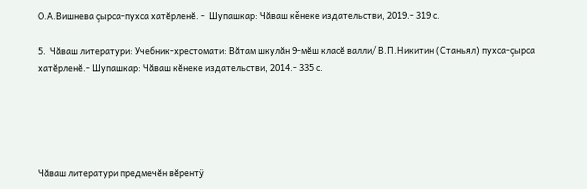О.А.Вишнева çырса-пухса хатĕрленĕ. -  Шупашкар: Чăваш кěнеке издательстви, 2019.- 319 с.

5.  Чăваш литератури: Учебник-хрестомати: Вăтам шкулăн 9-мĕш класĕ валли/ В.П.Никитин (Станьял) пухса-çырса хатĕрленĕ.- Шупашкар: Чăваш кĕнеке издательстви, 2014.- 335 с.





Чăваш литератури предмечĕн вĕрентÿ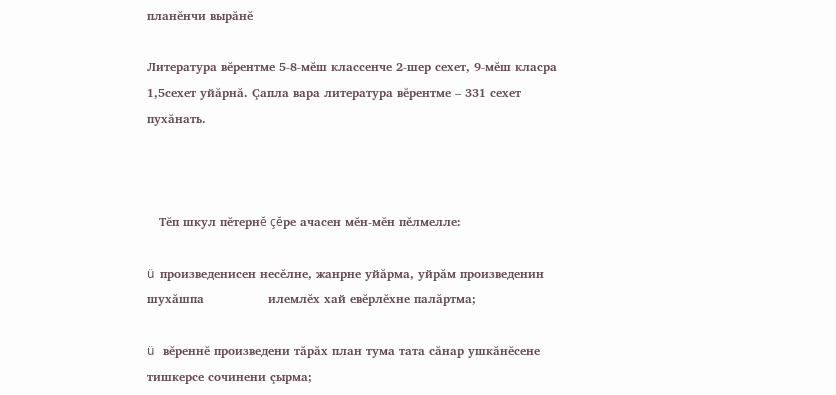планĕнчи вырăнĕ

Литература вĕрентме 5-8-мĕш классенче 2-шер сехет, 9-мĕш класра 1,5сехет уйăрнă. Çапла вара литература вĕрентме – 331 сехет пухăнать.



   Тĕп шкул пĕтернĕ çĕре ачасен мĕн-мĕн пĕлмелле:

ü  произведенисен несĕлне, жанрне уйăрма, уйрăм произведенин шухăшпа                илемлĕх хай евĕрлĕхне палăртма;

ü   вĕреннĕ произведени тăрăх план тума тата сăнар ушкăнĕсене тишкерсе сочинени çырма;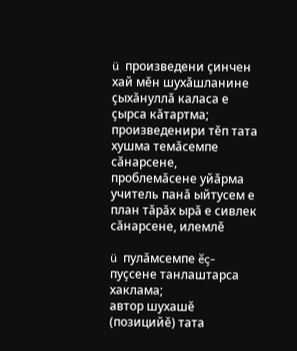ü  произведени çинчен хай мĕн шухăшланине çыхăнуллă каласа е çырса кăтартма;                                                                                                                                                произведенири тĕп тата хушма темăсемпе сăнарсене, проблемăсене уйăрма учитель панă ыйтусем е план тăрăх ырă е сивлек сăнарсене, илемлĕ

ü  пулăмсемпе ĕç-пуçсене танлаштарса хаклама;                                                                             автор шухашĕ (позицийĕ) тата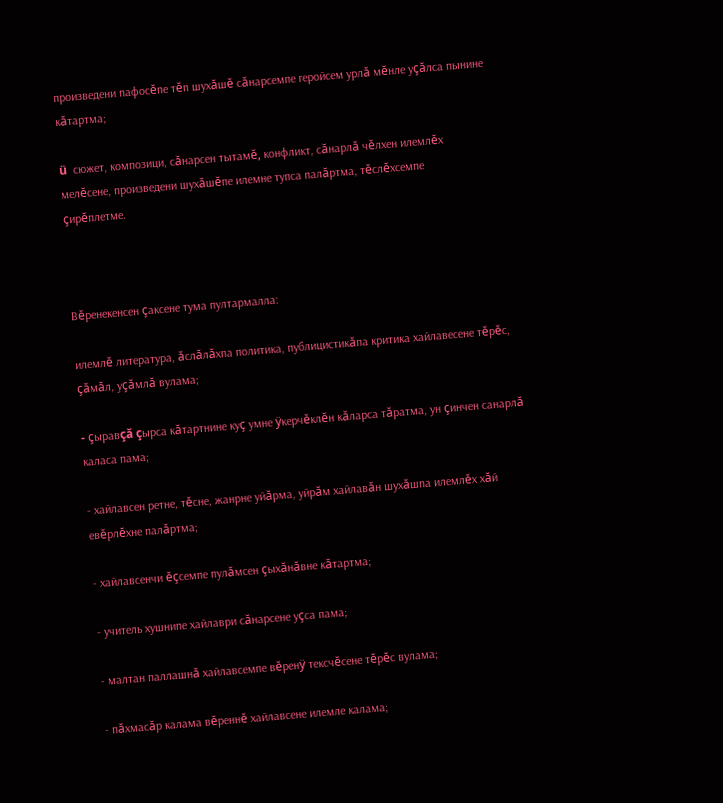произведени пафосĕпе тĕп шухăшĕ сăнарсемпе геройсем урлă мĕнле уçăлса пынине кăтартма;

ü  сюжет, композици, сăнарсен тытамĕ, конфликт, сăнарлă чĕлхен илемлĕх               мелĕсене, произведени шухăшĕпе илемне тупса палăртма, тĕслĕхсемпе            çирĕплетме.



Вĕренекенсен çаксене тума пултармалла:

илемлĕ литература, ăслăлăхпа политика, публицистикăпа критика хайлавесене тĕрĕс, çăмăл, уçăмлă вулама;

- çыравçă çырса кăтартнине куç умне ÿкерчĕклĕн кăларса тăратма, ун çинчен санарлă каласа пама;

- хайлавсен ретне, тĕсне, жанрне уйăрма, уйрăм хайлавăн шухăшпа илемлĕх хăй евĕрлĕхне палăртма;

- хайлавсенчи ĕçсемпе пулăмсен çыхăнăвне кăтартма;

- учитель хушнипе хайлаври сăнарсене уçса пама;

- малтан паллашнă хайлавсемпе вĕренÿ тексчĕсене тĕрĕс вулама;

- пăхмасăр калама вĕреннĕ хайлавсене илемле калама;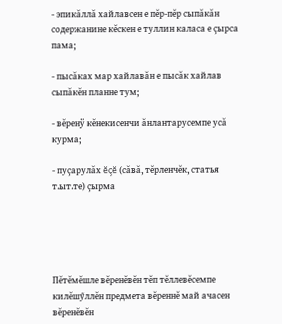- эпикăллă хайлавсен е пĕр-пĕр сыпăкăн содержанине кĕскен е туллин каласа е çырса пама;

- пысăках мар хайлавăн е пысăк хайлав сыпăкĕн планне тум;

- вĕренÿ кĕнекисенчи ăнлантарусемпе усă курма;

- пуçарулăх ĕçĕ (сăвă, тĕрленчĕк, статья т.ыт.те) çырма





Пĕтĕмĕшле вĕренĕвĕн тĕп тĕллевĕсемпе килĕшӳллĕн предмета вĕреннĕ май ачасен вĕренĕвĕн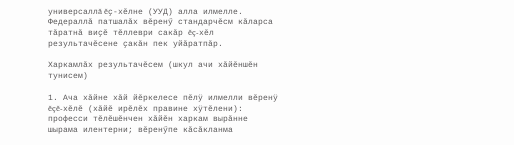универсаллă ĕҫ-хĕлне (УУД) алла илмелле. Федераллă патшалăх вĕренӳ стандарчĕсм кăларса тăратнă виҫĕ тĕллеври сакăр ĕç-хĕл результачĕсене ҫакăн пек уйăратпăр.

Харкамлăх результачĕсем (шкул ачи хăйĕншĕн тунисем)

1. Ача хăйне хăй йĕркелесе пĕлÿ илмелли вĕренÿ ĕçĕ-хĕлĕ (хăйĕ ирĕлĕх правине хÿтĕлени): професси тĕлĕшĕнчен хăйĕн харкам вырăнне шырама илентерни; вĕренӳпе кăсăкланма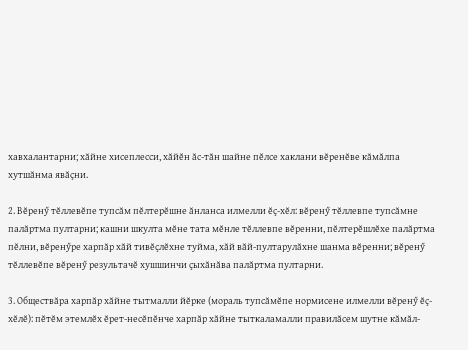хавхалантарни; хăйне хисеплесси, хăйĕн ăс-тăн шайне пĕлсе хаклани вĕренĕве кăмăлпа хутшăнма явăҫни.

2. Вĕренӳ тĕллевĕпе тупсăм пĕлтерĕшне ăнланса илмелли ĕҫ-хĕл: вĕренӳ тĕллевпе тупсăмне палăртма пултарни; кашни шкулта мĕне тата мĕнле тĕллевпе вĕренни, пĕлтерĕшлĕхе палăртма пĕлни, вĕренӳре харпăр хăй тивĕҫлĕхне туйма, хăй вăй-пултарулăхне шанма вĕренни; вĕренӳ тĕллевĕпе вĕренӳ результачĕ хушшинчи ҫыхăнăва палăртма пултарни.

3. Обществăра харпăр хăйне тытмалли йĕрке (мораль тупсăмĕпе нормисене илмелли вĕренӳ ĕҫ-хĕлĕ): пĕтĕм этемлĕх ĕрет-несĕпĕнче харпăр хăйне тыткаламалли правилăсем шутне кăмăл-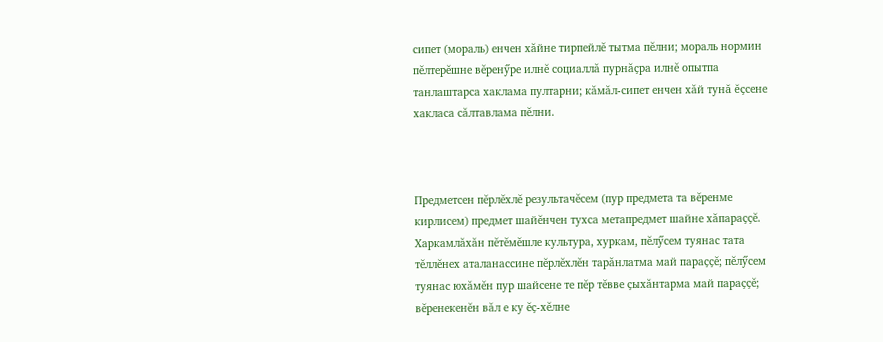сипет (мораль) енчен хăйне тирпейлĕ тытма пĕлни; мораль нормин пĕлтерĕшне вĕренӳре илнĕ социаллă пурнăҫра илнĕ опытпа танлаштарса хаклама пултарни; кăмăл-сипет енчен хăй тунă ĕҫсене хакласа сăлтавлама пĕлни.



Предметсен пĕрлĕхлĕ результачĕсем (пур предмета та вĕренме кирлисем) предмет шайĕнчен тухса метапредмет шайне хăпараҫҫĕ. Харкамлăхăн пĕтĕмĕшле культура, хуркам, пĕлӳсем туянас тата тĕллĕнех аталанассине пĕрлĕхлĕн тарăнлатма май параҫҫĕ; пĕлӳсем туянас юхăмĕн пур шайсене те пĕр тĕвве ҫыхăнтарма май параҫҫĕ; вĕренекенĕн вăл е ку ĕҫ-хĕлне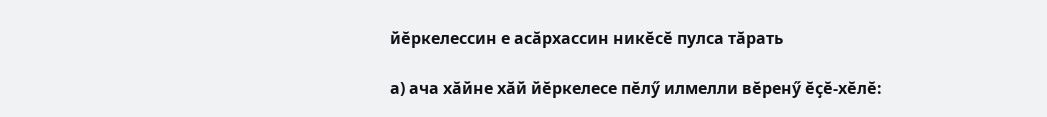йĕркелессин е асăрхассин никĕсĕ пулса тăрать

а) ача хăйне хăй йĕркелесе пĕлӳ илмелли вĕренӳ ĕҫĕ-хĕлĕ: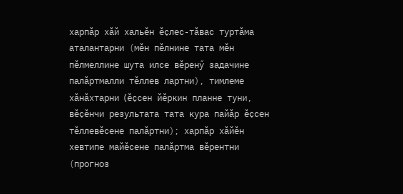харпăр хăй хальĕн ĕҫлес-тăвас туртăма аталантарни (мĕн пĕлнине тата мĕн пĕлмеллине шута илсе вĕренӳ задачине палăртмалли тĕллев лартни), тимлеме хăнăхтарни (ĕҫсен йĕркин планне туни, вĕҫĕнчи результата тата кура пайăр ĕҫсен тĕллевĕсене палăртни); харпăр хăйĕн хевтипе майĕсене палăртма вĕрентни (прогноз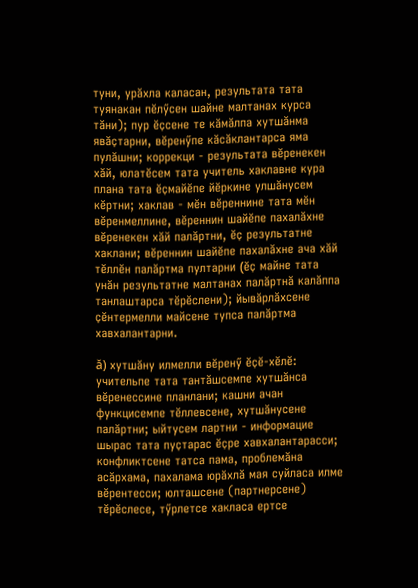туни, урăхла каласан, результата тата туянакан пĕлӳсен шайне малтанах курса тăни); пур ĕҫсене те кăмăлпа хутшăнма явăҫтарни, вĕренӳпе кăсăклантарса яма пулăшни; коррекци - результата вĕренекен хăй, юлатĕсем тата учитель хаклавне кура плана тата ĕҫмайĕпе йĕркине улшăнусем кĕртни; хаклав - мĕн вĕреннине тата мĕн вĕренмеллине, вĕреннин шайĕпе пахалăхне вĕренекен хăй палăртни, ĕҫ результатне хаклани; вĕреннин шайĕпе пахалăхне ача хăй тĕллĕн палăртма пултарни (ĕҫ майне тата унăн результатне малтанах палăртнă калăппа танлаштарса тĕрĕслени); йывăрлăхсене ҫĕнтермелли майсене тупса палăртма хавхалантарни.

ă) хутшăну илмелли вĕренӳ ĕҫĕ-хĕлĕ: учительпе тата тантăшсемпе хутшăнса вĕренессине планлани; кашни ачан функцисемпе тĕллевсене, хутшăнусене палăртни; ыйтусем лартни - информацие шырас тата пуҫтарас ĕҫре хавхалантарасси; конфликтсене татса пама, проблемăна асăрхама, пахалама юрăхлă мая суйласа илме вĕрентесси; юлташсене (партнерсене) тĕрĕслесе, тӳрлетсе хакласа ертсе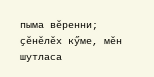пыма вĕренни; ҫĕнĕлĕх кӳме, мĕн шутласа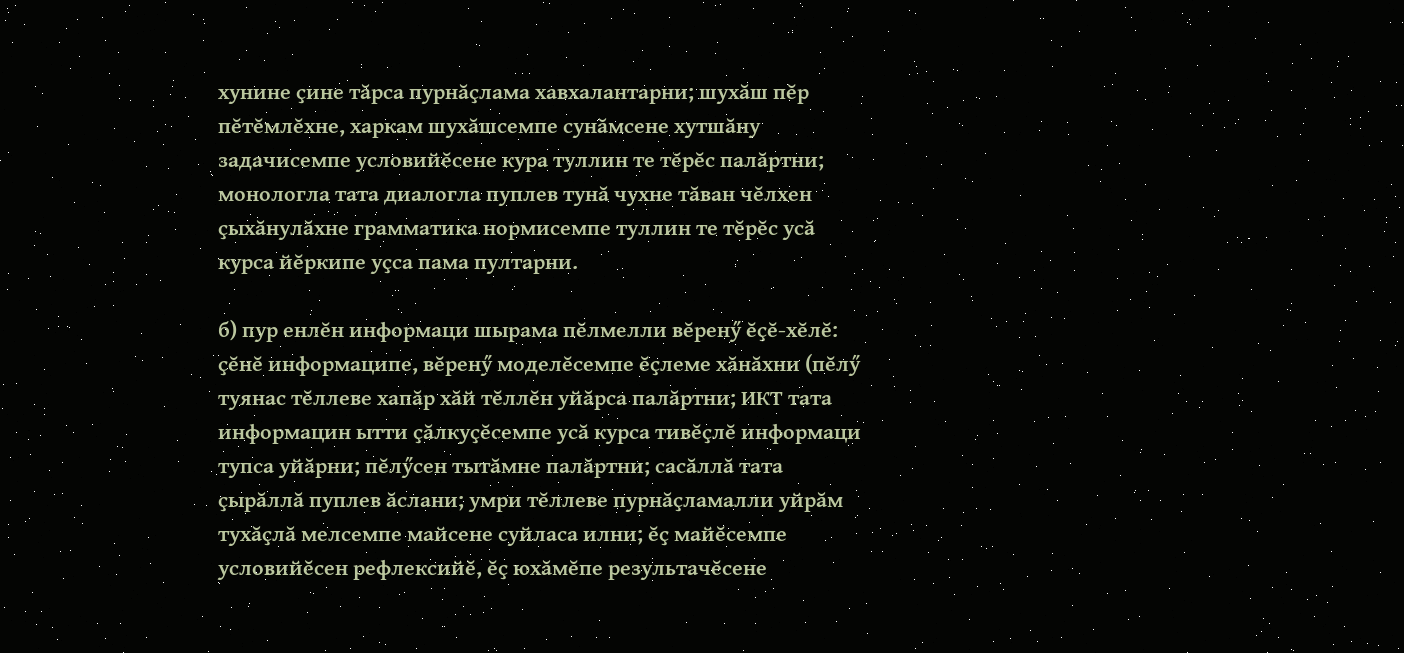хунине ҫине тăрса пурнăҫлама хавхалантарни; шухăш пĕр пĕтĕмлĕхне, харкам шухăшсемпе сунăмсене хутшăну задачисемпе условийĕсене кура туллин те тĕрĕс палăртни; монологла тата диалогла пуплев тунă чухне тăван чĕлхен ҫыхăнулăхне грамматика нормисемпе туллин те тĕрĕс усă курса йĕркипе уҫса пама пултарни.

б) пур енлĕн информаци шырама пĕлмелли вĕренӳ ĕҫĕ-хĕлĕ: ҫĕнĕ информаципе, вĕренӳ моделĕсемпе ĕҫлеме хăнăхни (пĕлӳ туянас тĕллеве хапăр хăй тĕллĕн уйăрса палăртни; ИКТ тата информацин ытти ҫăлкуҫĕсемпе усă курса тивĕҫлĕ информаци тупса уйăрни; пĕлӳсен тытăмне палăртни; сасăллă тата ҫырăллă пуплев ăслани; умри тĕллеве пурнăҫламалли уйрăм тухăҫлă мелсемпе майсене суйласа илни; ĕҫ майĕсемпе условийĕсен рефлексийĕ, ĕҫ юхăмĕпе результачĕсене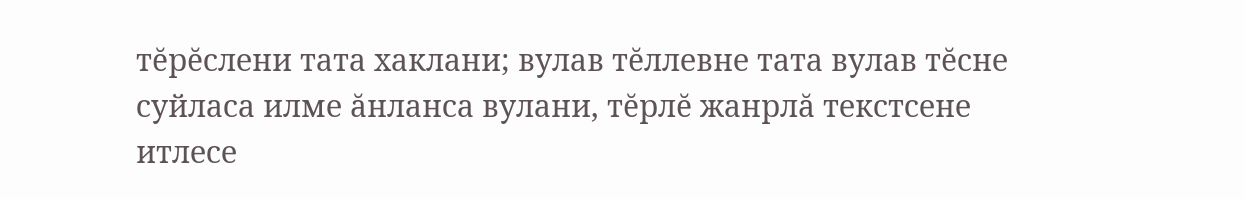тĕрĕслени тата хаклани; вулав тĕллевне тата вулав тĕсне суйласа илме ăнланса вулани, тĕрлĕ жанрлă текстсене итлесе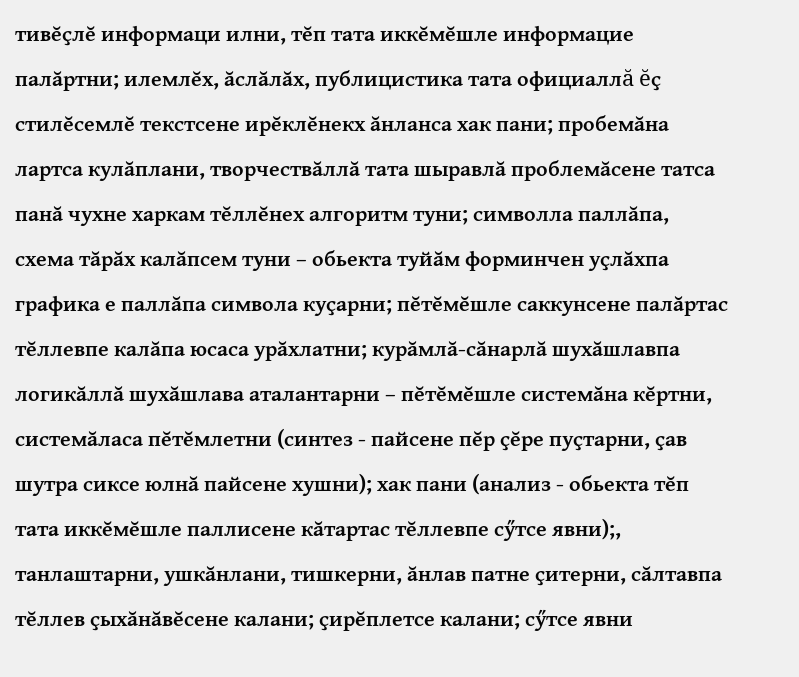тивĕҫлĕ информаци илни, тĕп тата иккĕмĕшле информацие палăртни; илемлĕх, ăслăлăх, публицистика тата официаллă ĕҫ стилĕсемлĕ текстсене ирĕклĕнекх ăнланса хак пани; пробемăна лартса кулăплани, творчествăллă тата шыравлă проблемăсене татса панă чухне харкам тĕллĕнех алгоритм туни; символла паллăпа, схема тăрăх калăпсем туни – обьекта туйăм форминчен уҫлăхпа графика е паллăпа символа куҫарни; пĕтĕмĕшле саккунсене палăртас тĕллевпе калăпа юсаса урăхлатни; курăмлă-сăнарлă шухăшлавпа логикăллă шухăшлава аталантарни – пĕтĕмĕшле системăна кĕртни, системăласа пĕтĕмлетни (синтез - пайсене пĕр ҫĕре пуҫтарни, ҫав шутра сиксе юлнă пайсене хушни); хак пани (анализ - обьекта тĕп тата иккĕмĕшле паллисене кăтартас тĕллевпе сӳтсе явни);, танлаштарни, ушкăнлани, тишкерни, ăнлав патне ҫитерни, сăлтавпа тĕллев ҫыхăнăвĕсене калани; ҫирĕплетсе калани; сӳтсе явни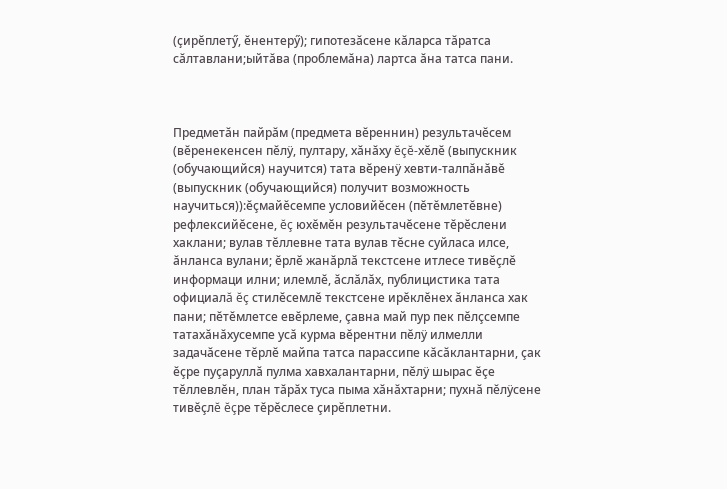(ҫирĕплетӳ, ĕнентерӳ); гипотезăсене кăларса тăратса сăлтавлани;ыйтăва (проблемăна) лартса ăна татса пани.



Предметăн пайрăм (предмета вĕреннин) результачĕсем (вĕренекенсен пĕлÿ, пултару, хăнăху ĕçĕ-хĕлĕ (выпускник (обучающийся) научится) тата вĕренÿ хевти-талпăнăвĕ (выпускник (обучающийся) получит возможность научиться)):ĕçмайĕсемпе условийĕсен (пĕтĕмлетĕвне) рефлексийĕсене, ĕç юхĕмĕн результачĕсене тĕрĕслени хаклани; вулав тĕллевне тата вулав тĕсне суйласа илсе, ăнланса вулани; ĕрлĕ жанăрлă текстсене итлесе тивĕçлĕ информаци илни; илемлĕ, ăслăлăх, публицистика тата официалă ĕç стилĕсемлĕ текстсене ирĕклĕнех ăнланса хак пани; пĕтĕмлетсе евĕрлеме, çавна май пур пек пĕлçсемпе татахăнăхусемпе усă курма вĕрентни пĕлÿ илмелли задачăсене тĕрлĕ майпа татса парассипе кăсăклантарни, çак ĕçре пуçаруллă пулма хавхалантарни, пĕлÿ шырас ĕçе тĕллевлĕн, план тăрăх туса пыма хăнăхтарни; пухнă пĕлÿсене тивĕçлĕ ĕçре тĕрĕслесе çирĕплетни.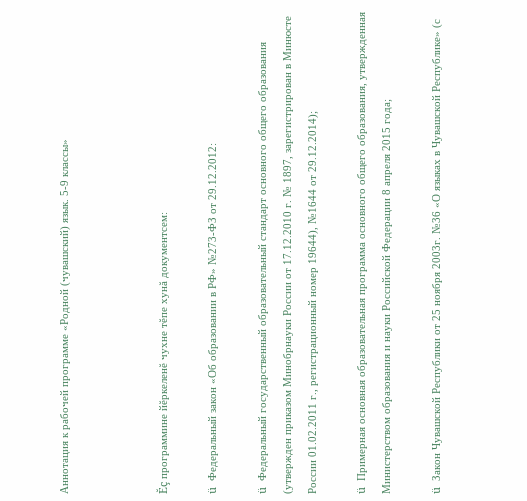Аннотация к рабочей программе «Родной (чувашский) язык. 5-9 классы»



Ĕç программине йĕркеленĕ чухне тĕпе хунă документсем:

ü  Федеральный закон «Об образовании в РФ» №273-ФЗ от 29.12.2012:

ü  Федеральный государственный образовательный стандарт основного общего образования (утвержден приказом Минобрнауки России от 17.12.2010 г. № 1897, зарегистрирован в Минюсте России 01.02.2011 г., регистрационный номер 19644), №1644 от 29.12.2014);

ü  Примерная основная образовательная программа основного общего образования, утвержденная Министерством образования и науки Российской Федерации 8 апреля 2015 года;

ü  Закон Чувашской Республики от 25 ноября 2003г. №36 «О языках в Чувашской Республике» (с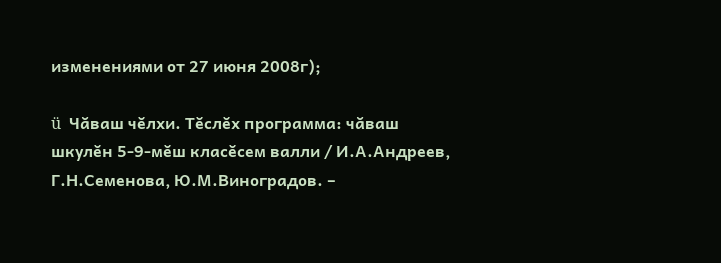изменениями от 27 июня 2008г);

ü  Чăваш чĕлхи. Тĕслĕх программа: чăваш шкулĕн 5-9-мĕш класĕсем валли / И.А.Андреев, Г.Н.Семенова, Ю.М.Виноградов. –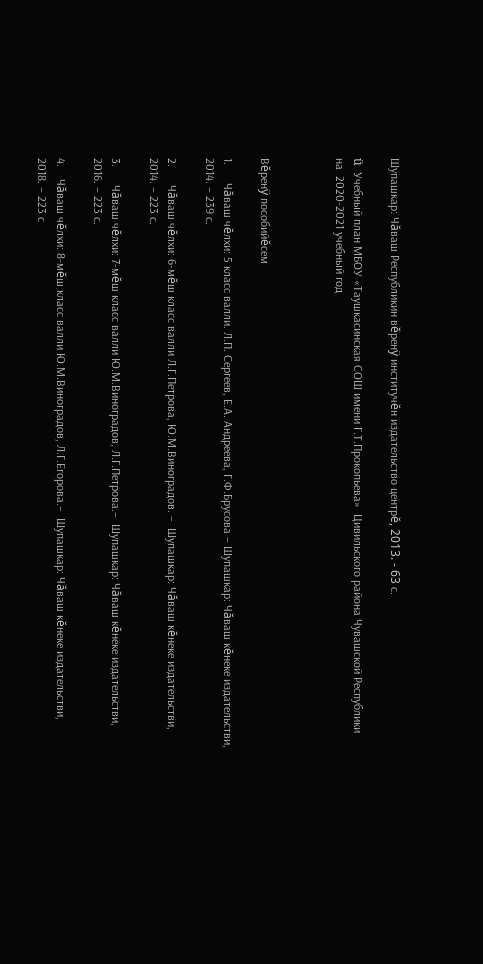Шупашкар: Чăваш Республикин вĕренÿ институчĕн издательство центрĕ, 2013. - 63 с.

ü  Учебный план МБОУ «Таушкасинская СОШ имени Г.Т.Прокопьева»  Цивильского района Чувашской Республики  на  2020-2021 учебный год



Вĕренÿ пособийĕсем

1.      Чăваш чĕлхи: 5 класс валли. Л.П. Сергеев, Е.А. Андреева, Г.Ф.Брусова – Шупашкар: Чăваш кĕнеке издательстви, 2014. – 239 с.

2.      Чăваш чĕлхи: 6-мĕш класс валли Л.Г.Петрова, Ю.М.Виноградов. –  Шупашкар: Чăваш кĕнеке издательстви, 2014. – 223 с.

3.      Чăваш чĕлхи: 7-мĕш класс валли Ю.М.Виноградов, Л.Г.Петрова.–  Шупашкар: Чăваш кĕнеке издательстви, 2016. – 223 с.

4.    Чăваш чĕлхи: 8-мĕш класс валли Ю.М.Виноградов, Л.Г.Егорова.–  Шупашкар: Чăваш кĕнеке издательстви, 2018. – 223 с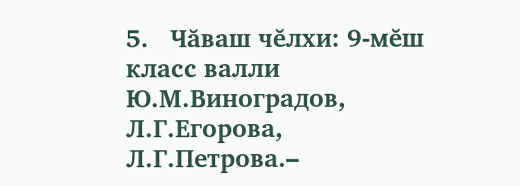5.   Чăваш чĕлхи: 9-мĕш класс валли Ю.М.Виноградов, Л.Г.Егорова, Л.Г.Петрова.–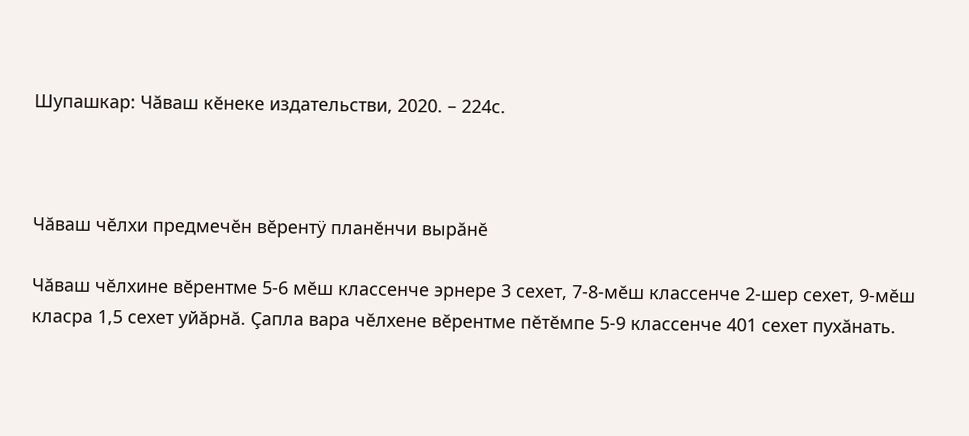Шупашкар: Чăваш кĕнеке издательстви, 2020. – 224с.



Чăваш чĕлхи предмечĕн вĕрентÿ планĕнчи вырăнĕ

Чăваш чĕлхине вĕрентме 5-6 мĕш классенче эрнере 3 сехет, 7-8-мĕш классенче 2-шер сехет, 9-мĕш класра 1,5 сехет уйăрнă. Çапла вара чĕлхене вĕрентме пĕтĕмпе 5-9 классенче 401 сехет пухăнать.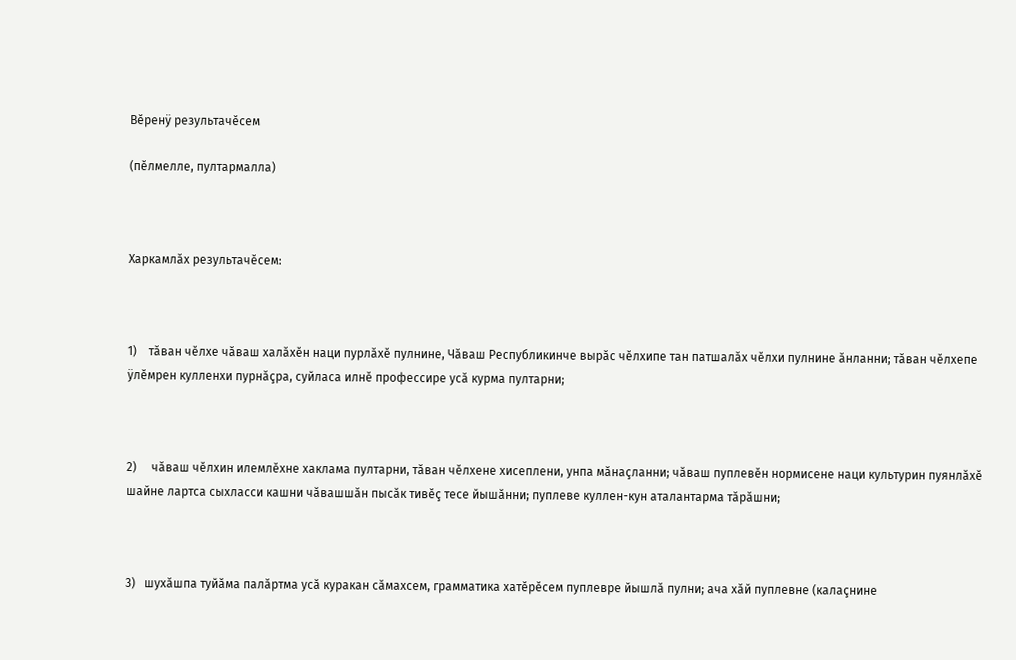Вĕренÿ результачĕсем

(пĕлмелле, пултармалла)



Харкамлăх результачĕсем:



1)    тăван чĕлхе чăваш халăхĕн наци пурлăхĕ пулнине, Чăваш Республикинче вырăс чĕлхипе тан патшалăх чĕлхи пулнине ăнланни; тăван чĕлхепе ÿлĕмрен кулленхи пурнăçра, суйласа илнĕ профессире усă курма пултарни;



2)     чăваш чĕлхин илемлĕхне хаклама пултарни, тăван чĕлхене хисеплени, унпа мăнаçланни; чăваш пуплевĕн нормисене наци культурин пуянлăхĕ шайне лартса сыхласси кашни чăвашшăн пысăк тивĕç тесе йышăнни; пуплеве куллен-кун аталантарма тăрăшни;



3)   шухăшпа туйăма палăртма усă куракан сăмахсем, грамматика хатĕрĕсем пуплевре йышлă пулни; ача хăй пуплевне (калаçнине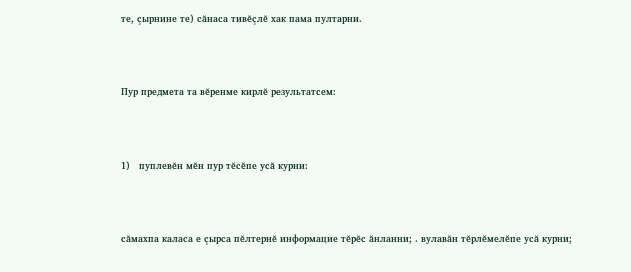те, çырнине те) сăнаса тивĕçлĕ хак пама пултарни.



Пур предмета та вĕренме кирлĕ результатсем:



1)   пуплевĕн мĕн пур тĕсĕпе усă курни:



сăмахпа каласа е çырса пĕлтернĕ информацие тĕрĕс ăнланни; . вулавăн тĕрлĕмелĕпе усă курни;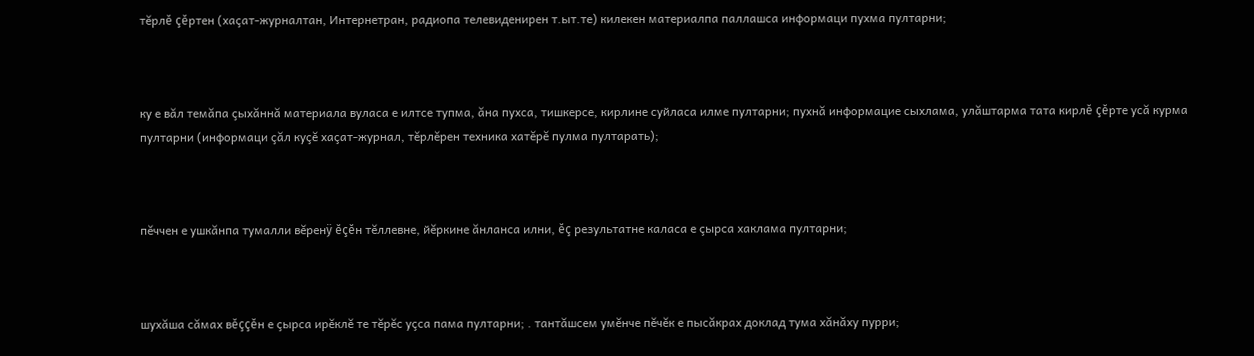тĕрлĕ çĕртен (хаçат-журналтан, Интернетран, радиопа телевиденирен т.ыт.те) килекен материалпа паллашса информаци пухма пултарни;



ку е вăл темăпа çыхăннă материала вуласа е илтсе тупма, ăна пухса, тишкерсе, кирлине суйласа илме пултарни; пухнă информацие сыхлама, улăштарма тата кирлĕ çĕрте усă курма пултарни (информаци çăл куçĕ хаçат-журнал, тĕрлĕрен техника хатĕрĕ пулма пултарать);



пĕччен е ушкăнпа тумалли вĕренÿ ĕçĕн тĕллевне, йĕркине ăнланса илни, ĕç результатне каласа е çырса хаклама пултарни;



шухăша сăмах вĕççĕн е çырса ирĕклĕ те тĕрĕс уçса пама пултарни; . тантăшсем умĕнче пĕчĕк е пысăкрах доклад тума хăнăху пурри;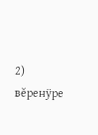2)    вĕренÿре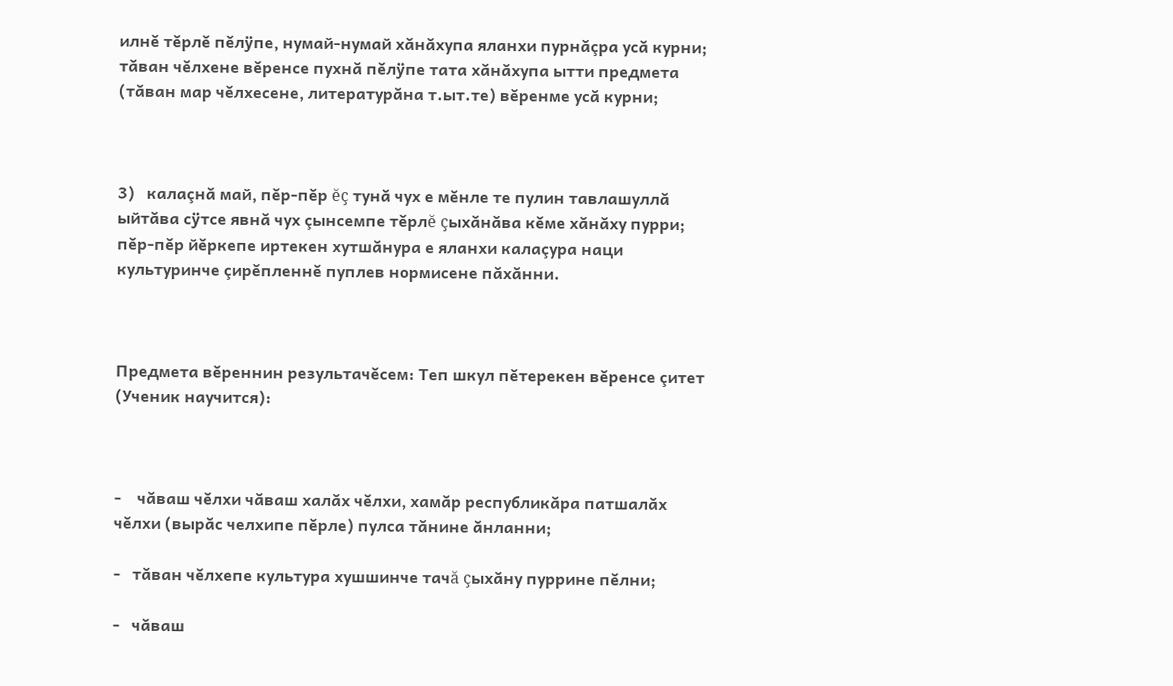илнĕ тĕрлĕ пĕлÿпе, нумай-нумай хăнăхупа яланхи пурнăçра усă курни; тăван чĕлхене вĕренсе пухнă пĕлÿпе тата хăнăхупа ытти предмета (тăван мар чĕлхесене, литературăна т.ыт.те) вĕренме усă курни;



3)   калаçнă май, пĕр-пĕр ĕç тунă чух е мĕнле те пулин тавлашуллă ыйтăва сÿтсе явнă чух çынсемпе тĕрлĕ çыхăнăва кĕме хăнăху пурри; пĕр-пĕр йĕркепе иртекен хутшăнура е яланхи калаçура наци культуринче çирĕпленнĕ пуплев нормисене пăхăнни.



Предмета вĕреннин результачĕсем: Теп шкул пĕтерекен вĕренсе çитет (Ученик научится):



-    чăваш чĕлхи чăваш халăх чĕлхи, хамăр республикăра патшалăх чĕлхи (вырăс челхипе пĕрле) пулса тăнине ăнланни;

-   тăван чĕлхепе культура хушшинче тачă çыхăну пуррине пĕлни;

-   чăваш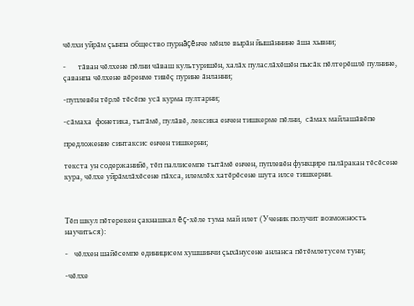чĕлхи уйрăм çынпа общество пурнăçĕнче мĕнле вырăн йышăннине ăша хывни;

-      тăван чĕлхене пĕлни чăваш культуришĕн, халăх пуласлăхĕшĕн пысăк пĕлтерĕшлĕ пулнине, çаванпа чĕлхене вĕренме тивĕç пурине ăнланни;

-пуплевĕн тĕрлĕ тĕсĕпе усă курма пултарни;

-сăмаха  фонетика, тытăмĕ, пулăвĕ, лексика енчен тишкерме пĕлни,  сăмах майлашăвĕпе

предложение синтаксис енчен тишкерни;

текста ун содержанийĕ, тĕп паллисемпе тытăмĕ енчен, пуплевĕн функцире палăракан тĕсĕсене кура, чĕлхе уйрăмлăхĕсене пăхса, илемлĕх хатĕрĕсене шута илсе тишкерни.



Тĕп шкул пĕтерекен çакнашкал ĕç-хĕле тума май илет (Ученик получит возможность научиться):

-   чĕлхен шайĕсемпе единицисем хушшинчи çыхăнусене анланса пĕтĕмлетусем туни;

-чĕлхе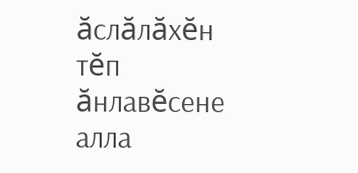ăслăлăхĕн тĕп ăнлавĕсене алла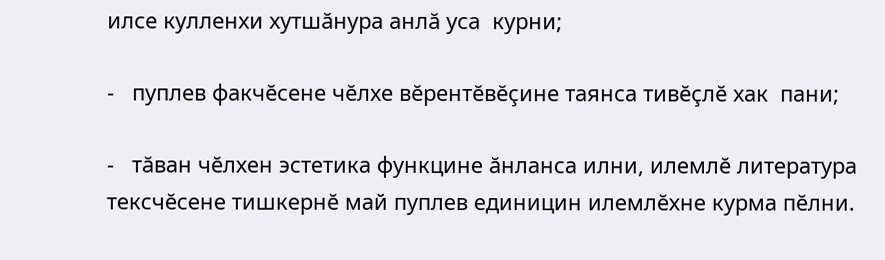илсе кулленхи хутшăнура анлă уса  курни;

-   пуплев факчĕсене чĕлхе вĕрентĕвĕçине таянса тивĕçлĕ хак  пани;

-   тăван чĕлхен эстетика функцине ăнланса илни, илемлĕ литература тексчĕсене тишкернĕ май пуплев единицин илемлĕхне курма пĕлни.